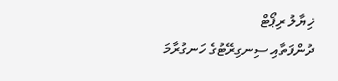ޚިޔާލު ރިޕޯޓް
ދުންފަތާއި ސިނގިރޭޓުގެ ހަނގުރާމަ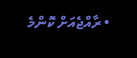• ރާއްޖެއަށް ކޮންމެ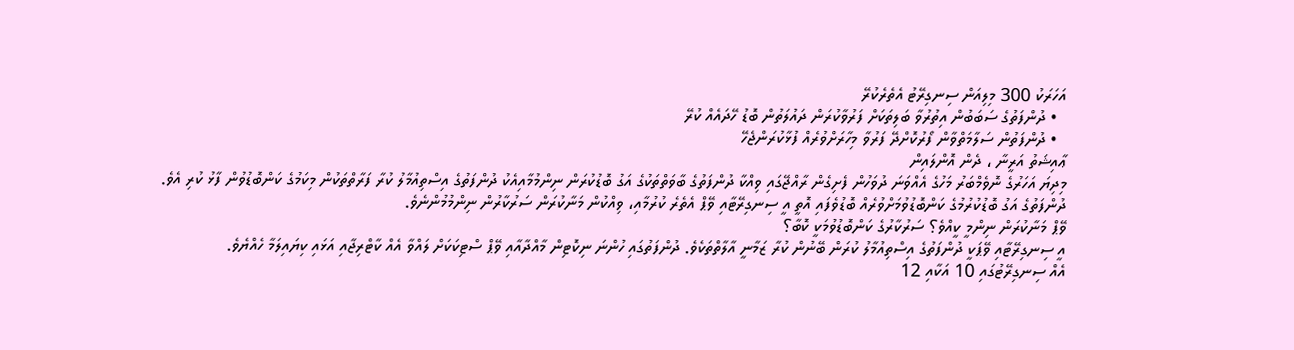އަހަރަކު 300 މިލިއަން ސިނގިރޭޓު އެތެރެކުރޭ
  • ދުންފަތުގެ ސަބަބުން އިތުރުވާ ބަލިތަކަށް ފަރުވާކުރަން ދައުލަތުން ބޮޑު ހޭދައެއް ކުރޭ
  • ދުންފަތުން ސަލާމަތްވާން ފޯރުކޮށްދޭ ފަރުވާ މިހާރަށްވުރެއް ފުޅާކުރަންޖެހޭ
ޢާއިޝަތު އަރީނާ ، ދެން އޮންލައިން
މިދިޔަ އަހަރުގެ ނޮވެމްބަރު މަހުގެ އެއްވަނަ ދުވަހުން ފެށިގެން ރާއްޖޭގައި ވިއްކާ ދުންފަތުގެ ބާވަތްތަކުގެ އަގު ބޮޑުކުރަން ނިންމުމާއިއެކު ދުންފަތުގެ އިސްތިއުމާލު ކުރާ ފަރާތްތަކުން މިކަމުގެ ކަންބޮޑުވުން ފާޅު ކުރި އެވެ. ދުންފަތުގެ އަގު ބޮޑުކުރުމުގެ ކަންބޮޑުވުމަށްވުރެއް ބޮޑުވެފައި އޮތީ އީ ސިނގިރޭޓާއި ވޭޕް އެތެރެ ކުރުމާއި، ވިއްކުން މަނާކުރަން ސަރުކާރުން ނިންމުމުންނެވެ.
ވޭޕް މަނާކުރަން ނިންމީ ކީއްވެ؟ ސަރުކާރުގެ ކަންބޮޑުވުމަކީ ކޮބާ؟
އީ ސިނގިރޭޓާއި ވޭޕަކީ ދުންފަތުގެ އިސްތިއުމާލު ކުރަން ބޭނުން ކުރާ ޒަމާނީ އާލާތްތަކެވެ. ދުންފަތުގައި ހުންނަ ނިކޮޓިން މާއްދާއާއި ވޭޕް ސްޓިކަކަށް ލައްވާ އެއް ކާޓްރިޖާއި އަޅައި ކިޔައިލަމާ ހެއްޔެވެ.
އެއް ސިނގިރޭޓުގައި 10 އަކާއި 12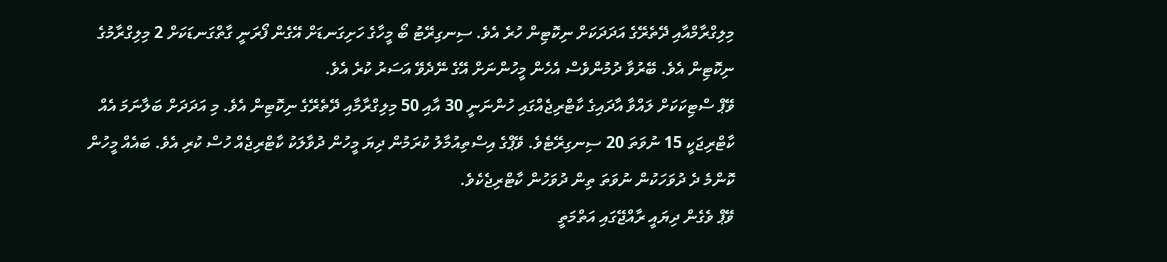މިލިގްރާމްއާއި ދޭތެރޭގެ އަދަދަކަށް ނިކޮޓިން ހުރެ އެވެ. ސިނގިރޭޓު ބޯ މީހާގެ ހަށިގަނޑަށް އޭގެން ފޯރަނީ ގާތްގަނޑަކަށް 2 މިލިގްރާމުގެ ނިކޮޓިން އެވެ. ބޭރުވާ ދުމުންވެސް އެހެން މީހުންނަށް އޭގެ ނޭދެވޭ އަސަރު ކުރެ އެވެ.
ވޭޕް ސްޓިކަކަށް ލައްވާ އާދައިގެ ކާޓްރިޖެއްގައި ހުންނަނީ 30 އާއި 50 މިލިގްރާމާއި ދޭތެރޭގެ ނިކޮޓިން އެވެ. މި އަދަދަށް ބަލާނަމަ އެއް ކާޓްރިޖަކީ 15 ނުވަތަ 20 ސިނގިރޭޓެވެ. ވޭޕްގެ އިސްތިއުމާލު ކުރަމުން ދިޔަ މީހުން ދުވާލަކު ކާޓްރިޖެއް ހުސް ކުރި އެވެ. ބައެއް މީހުން ކޮންމެ ދެ ދުވަހަކުން ނުވަތަ ތިން ދުވަހުން ކާޓްރިޖެކެވެ.
ވޭޕް ވެގެން ދިޔައީ ރާއްޖޭގައި އަތްމަތީ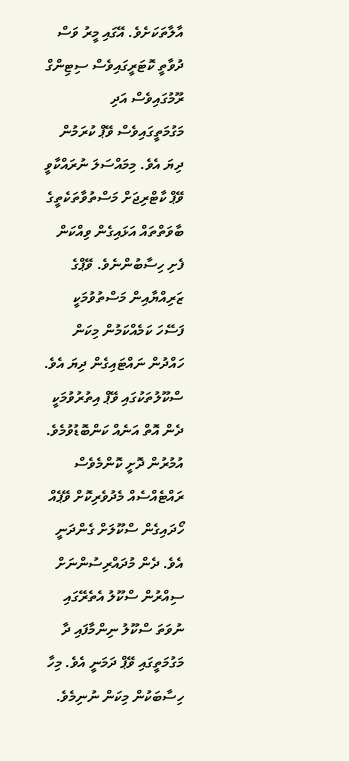އާލާތަކަށެވެ. އޭގައި މީރު ވަސް ދުވާތީ ކޮޓަރީގައިވެސް ސިޓިންގް ރޫމުގައިވެސް އަދި މަގުމަތީގައިވެސް ވޭޕް ކުރަމުން ދިޔަ އެވެ. މިމައްސަލަ ނުރައްކާވީ ވޭޕް ކާޓްރިޖަށް މަސްތުވާތަކެތީގެ ބާވަތްތައް އަޅައިގެން ވިއްކަން ފެށި ހިސާބުންނެވެ. ވޭޕްގެ ޒަރިއްޔާއިން މަސްތުވުމަކީ ފަސޭހަ ކަމެއްކަމުން މިކަން ހައްދުން ނައްޓައިގެން ދިޔަ އެވެ.
ސްކޫލުތަކުގައި ވޭޕް އިތުރުވުމަކީ ދެން އޮތް އަނެއް ކަންބޮޑުވުމެވެ. އުމުރުން ދޮށީ ކޮންމެވެސް ރައްޓެއްސެއް މެދުވެރިކޮށް ވޭޕެއް ހޯދައިގެން ސްކޫލަށް ގެންދަނީ އެވެ. ދެން މުދައްރިސުންނަށް ސިއްރުން ސްކޫލު އެތެރޭގައި ނުވަތަ ސްކޫލު ނިންމާފައި ދާ މަގުމަތީގައި ވޭޕް ދަމަނީ އެވެ. މިހާ ހިސާބަކުން މިކަން ނުނިމެވެ.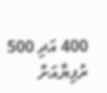400 އަދި 500 ރުފިޔާއަށް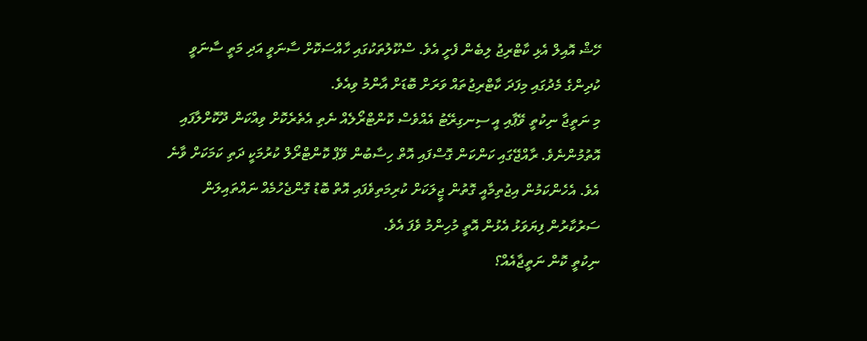ހޭޝް އޮއިލް އެޅި ކާޓްރިޖު ލިބެން ފެށީ އެވެ. ސްކޫލުތަކުގައި ހާއްސަކޮށް ސާނަވީ އަދި މަތީ ސާނަވީ ކުދިންގެ މެދުގައި މިފަދަ ކާޓްރިޖުތައް ވަރަށް ބޮޑަށް އާންމު ވިއެވެ.
މި ނަތީޖާ ނިކުތީ ވޭޕާއި އީ ސިނގިރޭޓު އެއްވެސް ކޮންޓްރޯލެއް ނެތި އެތެރެކޮށް ވިއްކަން ދޫކޮށްލާފައި އޮތުމުންނެވެ. ރާއްޖޭގައި ކަންކަން ގޮސްފައި އޮތް ހިސާބުން ވޭޕް ކޮންޓްރޯލް ކުރުމަކީ ދަތި ކަމަކަށް ވާނެ އެވެ. އެހެންކަމުން އިޖުތިމާއީ ގޮތުން ޖީލަކަށް ކުރިމަތިވެފައި އޮތް ބޮޑު ގޮންޖެހުމެއް ނައްތައިލަން ސަރުކާރުން ފިޔަވަޅު އެޅުން އޮތީ މުހިންމު ވެފަ އެވެ.
ނިކުތީ ކޮން ނަތީޖާއެއް؟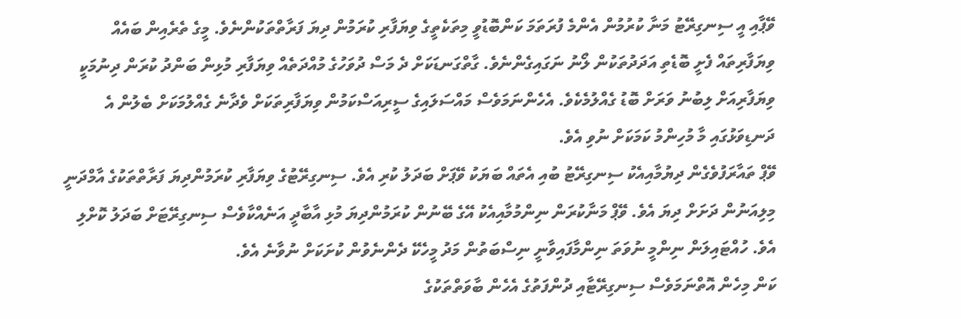ވޭޕާއި އީ ސިނގިރޭޓު މަނާ ކުރުމުން އެންމެ ފުރަތަމަ ކަންބޮޑުވީ މިތަކެތީގެ ވިޔަފާރި ކުރަމުން ދިޔަ ފަރާތްތަކުންނެވެ. މީގެ ތެރެއިން ބައެއް ވިޔަފާރިތައް ފެށީ ބޮޑެތި އަދަދުތަކުން ލޯނު ނަގައިގެންނެވެ. ގާތްގަނޑަކަށް ދެ މަސް ދުވަހުގެ މުއްދަތެއް ވިޔަފާރި މުޅިން ބަންދު ކުރަން ދިނުމަކީ ވިޔަފާރިއަށް ލިބުނު ވަރަށް ބޮޑު ގެއްލުމެކެވެ. އެހެންނަމަވެސް މައްސަލައިގެ ސީރިއަސްކަމުން ވިޔަފާރިތަކަށް ވެދާނެ ގެއްލުމަކަށް ބެލުން އެ ދަނޑިވަޅުގައި މާ މުހިންމު ކަމަކަށް ނުވި އެވެ.
ވޭޕް ތައާރަފުވެގެން ދިޔުމާއިއެކު ސިނގިރޭޓު ބުއި އެތައް ބަޔަކު ވޭޕަށް ބަދަލު ކުރި އެވެ. ސިނގިރޭޓުގެ ވިޔަފާރި ކުރަމުންދިޔަ ފަރާތްތަކުގެ އާމްދަނީ މިލިއަނުން ދަށަށް ދިޔަ އެވެ. ވޭޕް މަނާކުރަން ނިންމުމާއިއެކު އޭގެ ބޭނުން ކުރަމުންދިޔަ މުޅި އާބާދީ އަނެއްކާވެސް ސިނގިރޭޓަށް ބަދަލު ކޮށްލި އެވެ. ހުއްޓައިލަން ނިންމީ ނުވަތަ ނިންމާފައިވާނީ ނިސްބަތުން މަދު މީހެކޭ ދެންނެވުން ކުށަކަށް ނުވާނެ އެވެ.
ކަން މިހެން އޮތްނަމަވެސް ސިނގިރޭޓާއި ދުންފަތުގެ އެހެން ބާވަތްތަކުގެ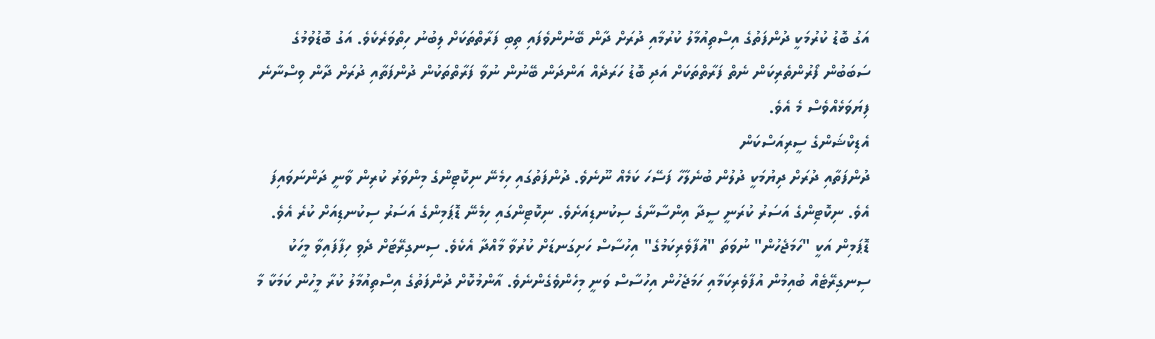އަގު ބޮޑު ކުރުމަކީ ދުންފަތުގެ އިސްތިއުމާލު ކުރުމާއި ދުރަށް ދާން ބޭނުންވެފައި ތިބި ފަރާތްތަކަށް ލިބުނު ހިތްވަރެކެވެ. އަގު ބޮޑުވުމުގެ ސަބަބުން ފޯރުންތެރިކަން ނެތް ފަރާތްތަކަށް އަދި ބޮޑު ހަރަދެއް އަންދަން ބޭނުން ނުވާ ފަރާތްތަކުން ދުންފަތާއި ދުރަށް ދާން ވިސްނާނެ ފިޔަވަޅެއްވެސް މެ އެވެ.
އެޑިކްޝަންގެ ސީރިއަސްކަން
ދުންފަތާއި ދުރަށް ދިޔުމަކީ ދުލުން ބުނެލާހާ ފަސޭހަ ކަމެއް ނޫނެވެ. ދުންފަތުގައި ހިމެނޭ ނިކޮޓިންގެ މިންވަރު ކުރިން ވާނީ ދަންނަވައިފަ އެވެ. ނިކޮޓިންގެ އަސަރު ކުރަނީ ސީދާ އިންސާނާގެ ސިކުނޑިއަށެވެ. ނިކޮޓިންގައި ހިމެނޭ ޑޮޕަމިންގެ އަސަރު ސިކުނޑިއަށް ކުރެ އެވެ. ޑޮޕަމިން އަކީ "ހަމަޖެހުން" ނުވަތަ "އުފާވެރިކަމުގެ" އިހުސާސް ހަށިގަނޑަށް ކުރުވާ މާއްދާ އެކެވެ. ސިނގިރޭޓަށް ދެވި ހިފާފައިވާ މީހަކު ސިނގިރޭޓެއް ބުއިމުން އުފާވެރިކަމާއި ހަމަޖެހުން އިހުސާސް ވަނީ މިހެންވެގެންނެވެ. އާންމުކޮށް ދުންފަތުގެ އިސްތިއުމާލު ކުރާ މީހުން ކަމަކާ މާ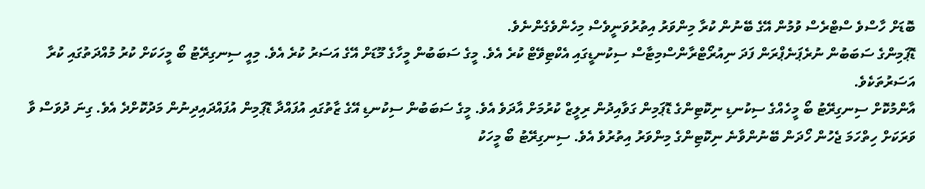ބޮޑަށް ހާސްވެ ސްޓްރެސް ވުމުން އޭގެ ބޭނުން ކުރާ މިންވަރު އިތުރުވަނީވެސް މިހެންވެގެންނެވެ.
ޑޮޕަމިންގެ ސަބަބުން ނުރެޕަނެޕްރަން ފަދަ ނިއުރޯޓްރާންސްމިޓާސް ސިކުނޑީގައި އެކްޓިވޭޓް ކުރެ އެވެ. މީގެ ސަބަބުން މީހާގެ މޫޑަށް އޭގެ އަސަރު ކުރެ އެވެ. މިއީ ސިނގިރޭޓު ބޯ މީހަކަށް ކުރު މުއްދަތުގައި ކުރާ އަސަރުތަކެވެ.
އާންމުކޮށް ސިނގިރޭޓު ބޯ މީހެއްގެ ސިކުނޑި ނިކޮޓިންގެ ޑޮޕަމިން ގަވާއިދުން ރިލީޒް ކުރުމަށް އާދަވެ އެވެ. މީގެ ސަބަބުން ސިކުނޑި އޭގެ ޒާތުގައި އުފައްދާ ޑޮޕަމިން އުފައްދައިދިނުން މަދުކޮށްދެ އެވެ. ގިނަ ދުވަސް ވާ ވަރަކަށް ހިތްހަމަ ޖެހުން ހޯދަން ބޭނުންވާނެ ނިކޮޓިންގެ މިންވަރު އިތުރުވެ އެވެ. ސިނގިރޭޓު ބޯ މީހަކު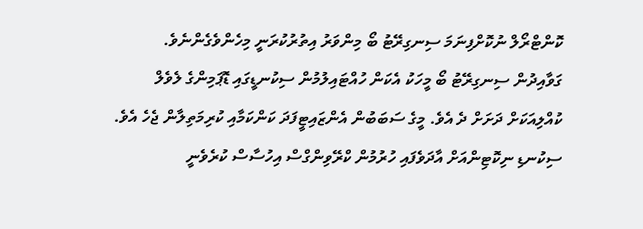ކޮންޓްރޯލް ނުކޮށްފިނަމަ ސިނގިރޭޓު ބޯ މިންވަރު އިތުރުކުރަނީ މިހެންވެގެންނެވެ.
ގަވާއިދުން ސިނގިރޭޓު ބޯ މީހަކު އެކަން ހުއްޓައިލުމުން ސިކުނޑީގައި ޑޮޕަމިންގެ ލެވެލް ކުއްލިއަކަށް ދަށަށް ދެ އެވެ. މީގެ ސަބަބުން އެންޒައިޓީފަދަ ކަންކަމާއި ކުރިމަތިލާން ޖެހެ އެވެ. ސިކުނޑި ނިކޮޓިންއަށް އާދަވެފައި ހުރުމުން ކްރޭވިންގްސް އިހުސާސް ކުރެވެނީ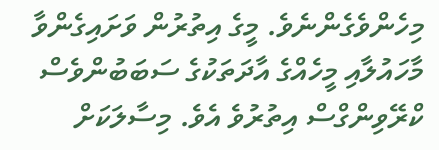މިހެންވެގެންނެވެ. މީގެ އިތުރުން ވަށައިގެންވާ މާހައުލާއި މީހެއްގެ އާދަތަކުގެ ސަބަބުންވެސް ކްރޭވިންގްސް އިތުރުވެ އެވެ. މިސާލަކަށް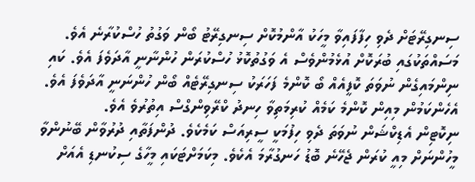ސިނގިރޭޓަށް ދެވި ހިފާފައިވާ މީހަކު އާންމުކޮށް ސިނގިރޭޓު ބޯން ވަގުތު ހުސްކުރާނެ އެވެ. މަސައްތަކުގައި ބުރަކޮށް އުޅެމުންވެސް އެ ވަގުތުކޮޅު ހުސްކުރަން ހުންނާނީ އާދަވެފަ އެވެ. ކައި ނިންމައިގެން ނުވަތަ ކޮފީއެއް ބޯ ކޮންމެ ފަހަރަކު ސިނގިރޭޓެއް ބޯން ހުންނަނީ އާދަވެފަ އެވެ. އެހެންކަމުން މިއިން ކޮންމެ ކަމެއް ކުރިމަތިވާ ހިނދު ކްރޭވިންގްސް އިތުރުވެ އެވެ.
ނިކޮޓިން އެޑިކްޝަން ނުވަތަ ދެވި ހިފުމަކީ ސީރިއަސް ކަމެކެވެ. ދުންފަތާއި ދުރުވާން ބޭނުންވާ މީހުންނަށް މިއީ ކުރަން ޖެހޭނެ ބޮޑު ހަނގުރާމަ އެކެވެ. މިކަމަށްޓަކައި މީހާގެ ސިކުނޑި އެއަށް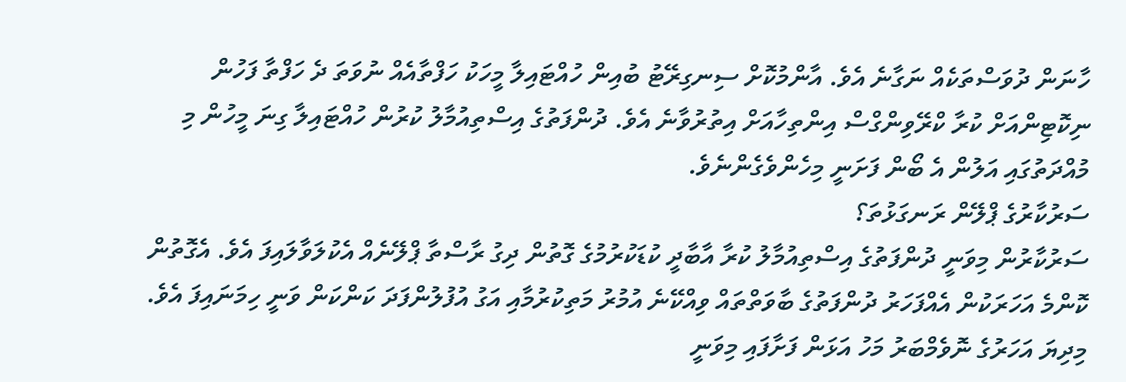ހާނަން ދުވަސްތަކެއް ނަގާނެ އެވެ. އާންމުކޮށް ސިނގިރޭޓު ބުއިން ހުއްޓައިލާ މީހަކު ހަފްތާއެއް ނުވަތަ ދެ ހަފްތާ ފަހުން ނިކޮޓިންއަށް ކުރާ ކްރޭވިންގްސް އިންތިހާއަށް އިތުރުވާނެ އެވެ. ދުންފަތުގެ އިސްތިއުމާލު ކުރުން ހުއްޓައިލާ ގިނަ މީހުން މި މުއްދަތުގައި އަލުން އެ ބޯން ފަށަނީ މިހެންވެގެންނެވެ.
ސަރުކާރުގެ ޕްލޭން ރަނގަޅުތަ؟
ސަރުކާރުން މިވަނީ ދުންފަތުގެ އިސްތިއުމާލު ކުރާ އާބާދީ ކުޑަކުރުމުގެ ގޮތުން ދިގު ރާސްތާ ޕްލޭނެއް އެކުލަވާލައިފަ އެވެ. އެގޮތުން ކޮންމެ އަހަރަކުން އެއްފަހަރު ދުންފަތުގެ ބާވަތްތައް ވިއްކޭނެ އުމުރު މަތިކުރުމާއި އަގު އުފުލުންފަދަ ކަންކަން ވަނީ ހިމަނައިފަ އެވެ.
މިދިޔަ އަހަރުގެ ނޮވެމްބަރު މަހު އަޅަން ފަށާފައި މިވަނީ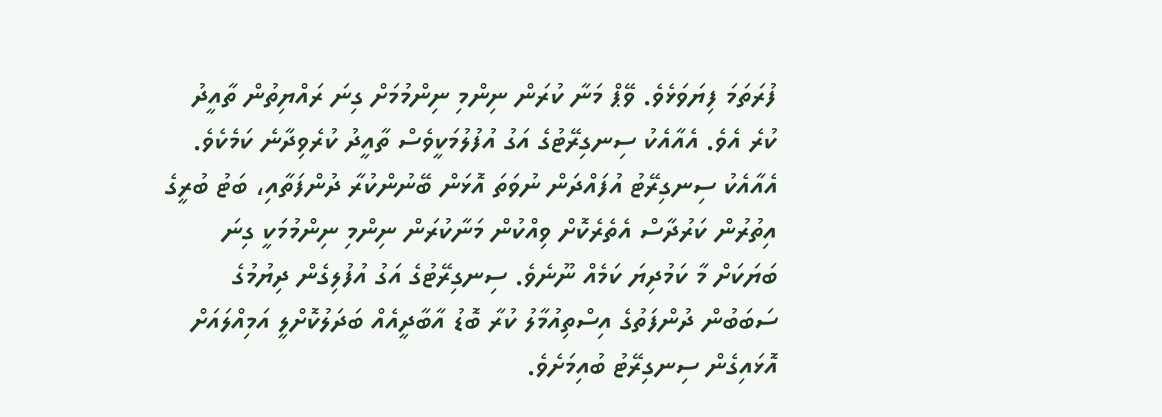ފުރަތަމަ ފިޔަވަޅެވެ. ވޭޕް މަނާ ކުރަން ނިންމި ނިންމުމަށް ގިނަ ރައްޔިތުން ތާއީދު ކުރެ އެވެ. އެއާއެކު ސިނގިރޭޓުގެ އަގު އުފުލުމަކީވެސް ތާއީދު ކުރެވިދާނެ ކަމެކެވެ.
އެއާއެކު ސިނގިރޭޓު އުފައްދަން ނުވަތަ އޮޅަން ބޭނުންކުރާ ދުންފަތާއި، ބަޓު ބުރީގެ އިތުރުން ކަރުދާސް އެތެރެކޮށް ވިއްކުން މަނާކުރަން ނިންމި ނިންމުމަކީ ގިނަ ބަޔަކަށް މާ ކަމުދިޔަ ކަމެއް ނޫނެވެ. ސިނގިރޭޓުގެ އަގު އުފުލިގެން ދިޔުމުގެ ސަބަބުން ދުންފަތުގެ އިސްތިއުމާލު ކުރާ ބޮޑު އާބާދީއެއް ބަދަލުކޮށްލީ އަމިއްލައަށް އޮޅައިގެން ސިނގިރޭޓު ބުއިމަށެވެ.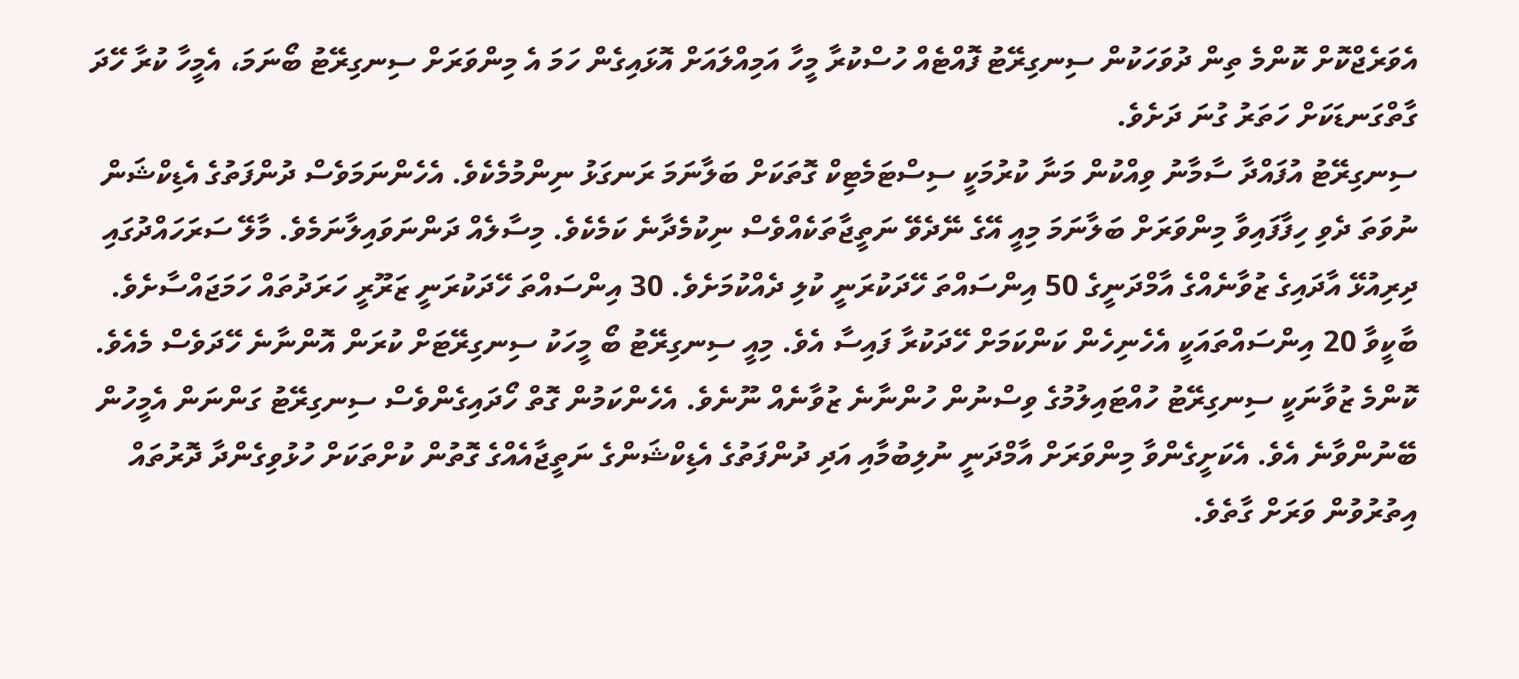އެވަރެޖްކޮށް ކޮންމެ ތިން ދުވަހަކުން ސިނގިރޭޓު ފޮއްޓެއް ހުސްކުރާ މީހާ އަމިއްލައަށް އޮޅައިގެން ހަމަ އެ މިންވަރަށް ސިނގިރޭޓު ބޯނަމަ، އެމީހާ ކުރާ ހޭދަ ގާތްގަނޑަކަށް ހަތަރު ގުނަ ދަށެވެ.
ސިނގިރޭޓު އުފައްދާ ސާމާނު ވިއްކުން މަނާ ކުރުމަކީ ސިސްޓަމެޓިކް ގޮތަކަށް ބަލާނަމަ ރަނގަޅު ނިންމުމެކެވެ. އެހެންނަމަވެސް ދުންފަތުގެ އެޑިކްޝަން ނުވަތަ ދެވި ހިފާފައިވާ މިންވަރަށް ބަލާނަމަ މިއީ އޭގެ ނޭދެވޭ ނަތީޖާތަކެއްވެސް ނިކުމެދާނެ ކަމެކެވެ. މިސާލެއް ދަންނަވައިލާނަމެވެ. މާލޭ ސަރަހައްދުގައި ދިރިއުޅޭ އާދައިގެ ޒުވާނެއްގެ އާމްދަނީގެ 50 އިންސައްތަ ހޭދަކުރަނީ ކުލި ދެއްކުމަށެވެ. 30 އިންސައްތަ ހޭދަކުރަނީ ޒަރޫރީ ހަރަދުތައް ހަމަޖައްސާށެވެ. ބާކީވާ 20 އިންސައްތައަކީ އެހެނިހެން ކަންކަމަށް ހޭދަކުރާ ފައިސާ އެވެ. މިއީ ސިނގިރޭޓު ބޯ މީހަކު ސިނގިރޭޓަށް ކުރަން އޮންނާނެ ހޭދަވެސް މެއެވެ. ކޮންމެ ޒުވާނަކީ ސިނގިރޭޓު ހުއްޓައިލުމުގެ ވިސްނުން ހުންނާނެ ޒުވާނެއް ނޫނެވެ. އެހެންކަމުން ގޮތް ހޯދައިގެންވެސް ސިނގިރޭޓު ގަންނަން އެމީހުން ބޭނުންވާނެ އެވެ. އެކަށީގެންވާ މިންވަރަށް އާމްދަނީ ނުލިބުމާއި އަދި ދުންފަތުގެ އެޑިކްޝަންގެ ނަތީޖާއެއްގެ ގޮތުން ކުށްތަކަށް ހުޅުވިގެންދާ ދޮރުތައް އިތުރުވުން ވަރަށް ގާތެވެ.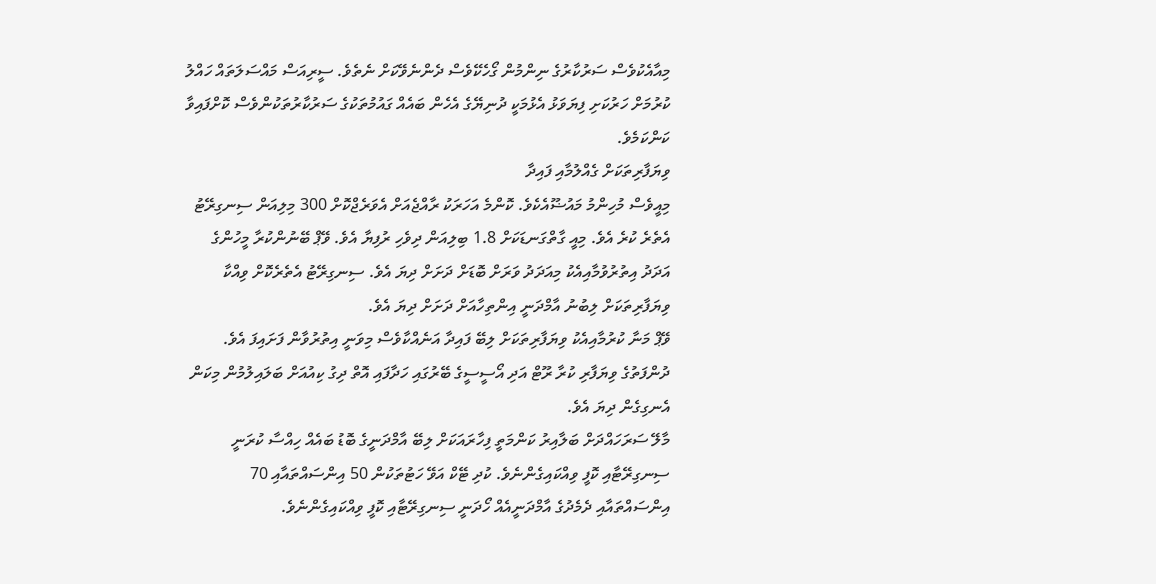މިއާއެކުވެސް ސަރުކާރުގެ ނިންމުން ގޯހެކޭވެސް ދެންނެވޭކަށް ނެތެވެ. ސީރިއަސް މައްސަލަތައް ހައްލު ކުރުމަށް ހަރުކަށި ފިޔަވަޅު އެޅުމަކީ ދުނިޔޭގެ އެހެން ބައެއް ގައުމުތަކުގެ ސަރުކާރުތަކުންވެސް ކޮށްފައިވާ ކަންކަމެވެ.
ވިޔަފާރިތަކަށް ގެއްލުމާއި ފައިދާ
މިއީވެސް މުހިންމު މައުޟޫއެކެވެ. ކޮންމެ އަހަރަކު ރާއްޖެއަށް އެވަރެޖްކޮށް 300 މިލިއަން ސިނގިރޭޓު އެތެރެ ކުރެ އެވެ. މިއީ ގާތްގަނޑަކަށް 1.8 ބިލިއަން ދިވެހި ރުފިޔާ އެވެ. ވޭޕް ބޭނުންކުރާ މީހުންގެ އަދަދު އިތުރުވުމާއިއެކު މިއަދަދު ވަރަށް ބޮޑަށް ދަށަށް ދިޔަ އެވެ. ސިނގިރޭޓު އެތެރެކޮށް ވިއްކާ ވިޔަފާރިތަކަށް ލިބުނު އާމްދަނީ އިންތިހާއަށް ދަށަށް ދިޔަ އެވެ.
ވޭޕް މަނާ ކުރުމާއިއެކު ވިޔަފާރިތަކަށް ލިބޭ ފައިދާ އަނެއްކާވެސް މިވަނީ އިތުރުވާން ފަށައިފަ އެވެ. ދުންފަތުގެ ވިޔަފާރި ކުރާ ރޫޓް އަދި އޯސީސީގެ ބޭރުގައި ހަދާފައި އޮތް ދިގު ކިއުއަށް ބަލައިލުމުން މިކަން އެނގިގެން ދިޔަ އެވެ.
މާލޭ ސަރަހައްދަށް ބަލާއިރު ކަންމަތީ ފިހާރައަކަށް ލިބޭ އާމްދަނީގެ ބޮޑު ބައެއް ހިއްސާ ކުރަނީ ސިނގިރޭޓާއި ކޮފީ ވިއްކައިގެންނެވެ. ކުދި ޓޭކް އަވޭ ހަޓުތަކުން 50 އިންސައްތައާއި 70 އިންސައްތައާއި ދެމެދުގެ އާމްދަނީއެއް ހޯދަނީ ސިނގިރޭޓާއި ކޮފީ ވިއްކައިގެންނެވެ.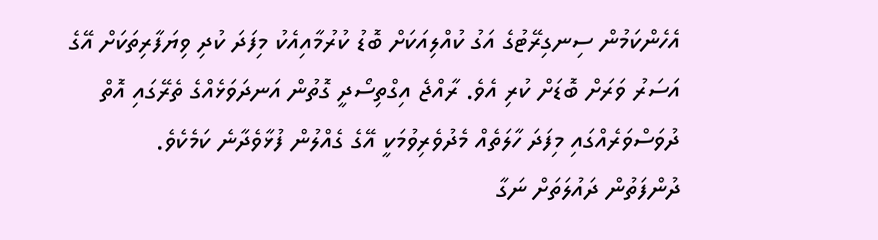އެހެންކަމުން ސިނގިރޭޓުގެ އަގު ކުއްލިއަކަށް ބޮޑު ކުރުމާއިއެކު މިފަދަ ކުދި ވިޔަފާރިތަކަށް އޭގެ އަސަރު ވަރަށް ބޮޑަށް ކުރި އެވެ. ރާއްޖެ އިގްތިސޯދީ ގޮތުން އަނދަވަޅެއްގެ ތެރޭގައި އޮތް ދުވަސްވަރެއްގައި މިފަދަ ހާލަތެއް މެދުވެރިވުމަކީ އޭގެ ގެއްލުން ފުޅާވެދާނެ ކަމެކެވެ.
ދުންފަތުން ދައުލަތަށް ނަގާ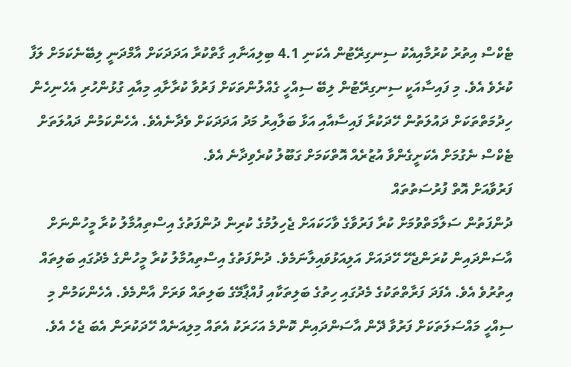ޓެކްސް އިތުރު ކުރުމާއިއެކު ސިނގިރޭޓުން އެކަނި 4.1 ބިލިއަނާއި ގާތްކުރާ އަދަދަކަށް އާމްދަނީ ލިބޭނެކަމަށް ލަފާ ކުރެވެ އެވެ. މި ފައިސާއަކީ ސިނގިރޭޓުން ލިބޭ ސިއްހީ ގެއްލުންތަކަށް ފަރުވާ ކުރާށާއި މިއާއި ގުޅުންހުރި އެހެނިހެން ހިދުމަތްތަކަށް ދައުލަތުން ހޭދަކުރާ ފައިސާއާއި އަޅާ ބަލާއިރު މަދު އަދަދަކަށް ވެދާނެއެވެ. އެހެންކަމުން ދައުލަތަށް ޓެކްސް ނެގުމަށް އެކަށީގެންވާ އުޒުރެއް އޮތްކަމަށް ގަބޫލު ކުރެވިދާނެ އެވެ.
ފަރުވާއަށް އޮތް ފުރުސަތުތައް
ދުންފަތުން ސަލާމަތްވުމަށް ކުރާ ފަރުވާގެ ވާހަކައަށް ޖެހިލުމުގެ ކުރިން ދުންފަތުގެ އިސްތިއުމާލު ކުރާ މީހުންނަށް އާސަންދައިން ކުރަންޖެހޭ ހޭދައަށް އަލިއަޅުވައިލާނަމެވެ. ދުންފަތުގެ އިސްތިއުމާލު ކުރާ މީހުންގެ މެދުގައި ބަލިތައް އިތުރުވެ އެވެ. އެފަދަ ފަރާތްތަކުގެ މެދުގައި ހިތުގެ ބަލިތަކާއި ފުއްޕާމޭގެ ބަލިތައް ވަރަށް އާންމެވެ. އެހެންކަމުން މި ސިއްހީ މައްސަލަތަކަށް ފަރުވާ ދޭން އާސަންދައިން ކޮންމެ އަހަރަކު އެތައް މިލިއަނެއް ހޭދަކުރަން އެބަ ޖެހެ އެވެ.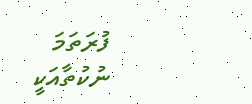ފުރަތަމަ ނުކުތާއަކީ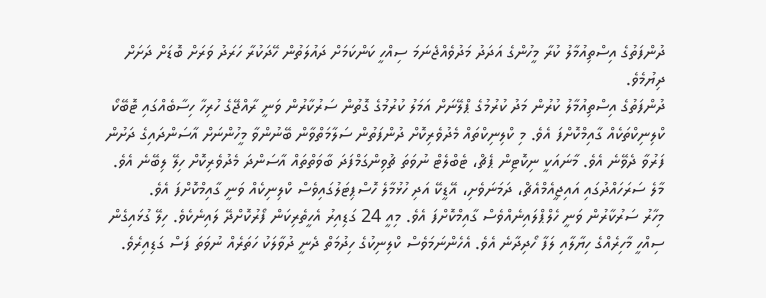ދުންފަތުގެ އިސްތިއުމާލު ކުރާ މީހުންގެ އަދަދު މަދުވެއްޖެނަމަ ސިއްހީ ކަންކަމަށް ދައުލަތުން ހޭދަކުރާ ހަރަދު ވަރަށް ބޮޑަށް ދަށަށް ދިޔުމެވެ.
ދުންފަތުގެ އިސްތިއުމާލު ކުރުން މަދު ކުރުމުގެ ޕްލޭނަށް އަމަލު ކުރުމުގެ ގޮތުން ސަރުކާރުން ވަނީ ރާއްޖޭގެ ހުރިހާ ހިސާބެއްގައި ޓޮބޭކޯ ކްލިނިކްތަކެއް ގާއިމްކޮށްފަ އެވެ. މި ކްލިނިކްތައް މެދުވެރިކޮށް ދުންފަތުން ސަލާމަތްވާން ބޭނުންވާ މީހުންނަށް އާސަންދައިގެ ދަށުން ފަރުވާ ދެވޭނެ އެވެ. މާނައަކީ ނިކޮޓިން ޕެޗް، ޓެބްލެޓް ނުވަތަ ޗުވިންގަމްފަދަ ބާވަތްތައް އާސަންދަ މެދުވެރިކޮށް ހިލޭ ލިބޭނެ އެވެ. މާލެ ސަރަހައްދުގައި އައިޖީއެމްއެޗް، ދަމަނަވެށި، އޭޑީކޭ އަދި ހުޅުމާލެ ހޮސްޕިޓަލުގައިވެސް ކްލިނިކެއް ވަނީ ގާއިމްކޮށްފަ އެވެ.
މިހާރު ސަރުކާރުން ވަނީ ހެލްޕްލައިނެއްވެސް ގާއިމްކޮށްފަ އެވެ. މިއީ 24 ގަޑިއިރު އެހީތެރިކަން ފޯރުކޮށްދޭ ލައިނެކެވެ. ހިލޭ ގުޅައިގެން ސިއްހީ މާހިރެއްގެ ހިޔާލާއި ލަފާ ހޯދިދާނެ އެވެ. އެހެންނަމަވެސް ކްލިނިކުގެ ހިދުމަތް ދެނީ ދުވާލަކު ހަތަރެއް ނުވަތަ ފަސް ގަޑިއިރެވެ.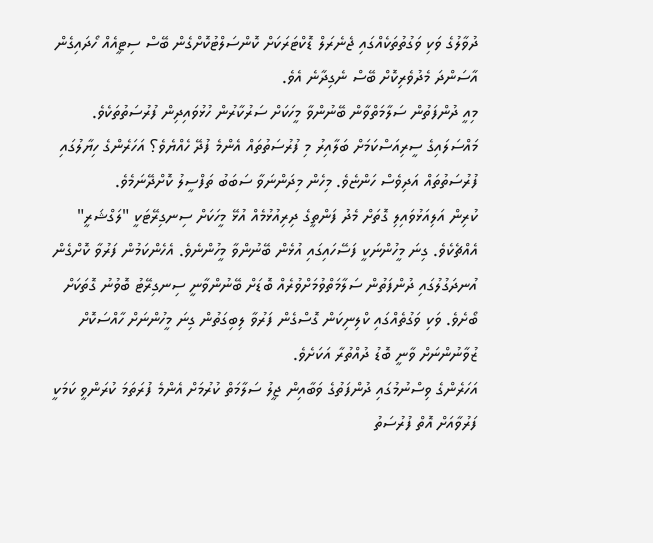ދުވާލުގެ ވަކި ވަގުތުތަކެއްގައި ޖެނެރަލް ޑޮކްޓަރަކަށް ކޮންސަލްޓުކޮށްގެން ބޭސް ސިޓީއެއް ހޯދައިގެން އާސަންދަ މެދުވެރިކޮށް ބޭސް ނެގިދާނެ އެވެ.
މިއީ ދުންފަތުން ސަލާމަތްވާން ބޭނުންވާ މީހަކަށް ސަރުކާރުން ހުޅުވައިދިން ފުރުސަތުތަކެވެ. މައްސަލައިގެ ސީރިއަސްކަމަށް ބަލާއިރު މި ފުރުސަތުތައް އެންމެ ފުދޭ ހެއްޔެވެ؟ އަހަރެންގެ ހިޔާލުގައި ފުރުސަތުތައް އަދިވެސް ހަންޏެވެ. މިހެން މިދަންނަވާ ސަބަބު ތަފްސީލު ކޮށްދޭނަމެވެ.
ކުރިން އަލިއަޅުވައިލި ގޮތަށް މެދު ފަންތީގެ ދިރިއުޅުމެއް އުޅޭ މީހަކަށް ސިނގިރޭޓަކީ "ލަގްޝަރީ" އެއްޗެކެވެ. ގިނަ މީހުންނަކީ ފަސޭހައިގައި އުޅެން ބޭނުންވާ މީހުންނެވެ. އެހެންކަމުން ފަރުވާ ކޮށްގެން އުނދަގުލުގައި ދުންފަތުން ސަލާމަތްވުމަށްވުރެއް ބޮޑަށް ބޭނުންވާނީ ސިނގިރޭޓު ބޮވުނު ގޮތަކަށް ބޯށެވެ. ވަކި ވަގުތެއްގައި ކްލިނިކަން ގޮސްގެން ފަރުވާ ލިބިގަތުން ގިނަ މީހުންނަށް ހާއްސަކޮށް ޒުވާނުންނަށް ވާނީ ބޮޑު ދުއްތުރާ އަކަށެވެ.
އަހަރެންގެ ވިސްނުމުގައި ދުންފަތުގެ ވަބާއިން ޖީލު ސަލާމަތް ކުރުމަށް އެންމެ ފުރަތަމަ ކުރަންވީ ކަމަކީ ފަރުވާއަށް އޮތް ފުރުސަތު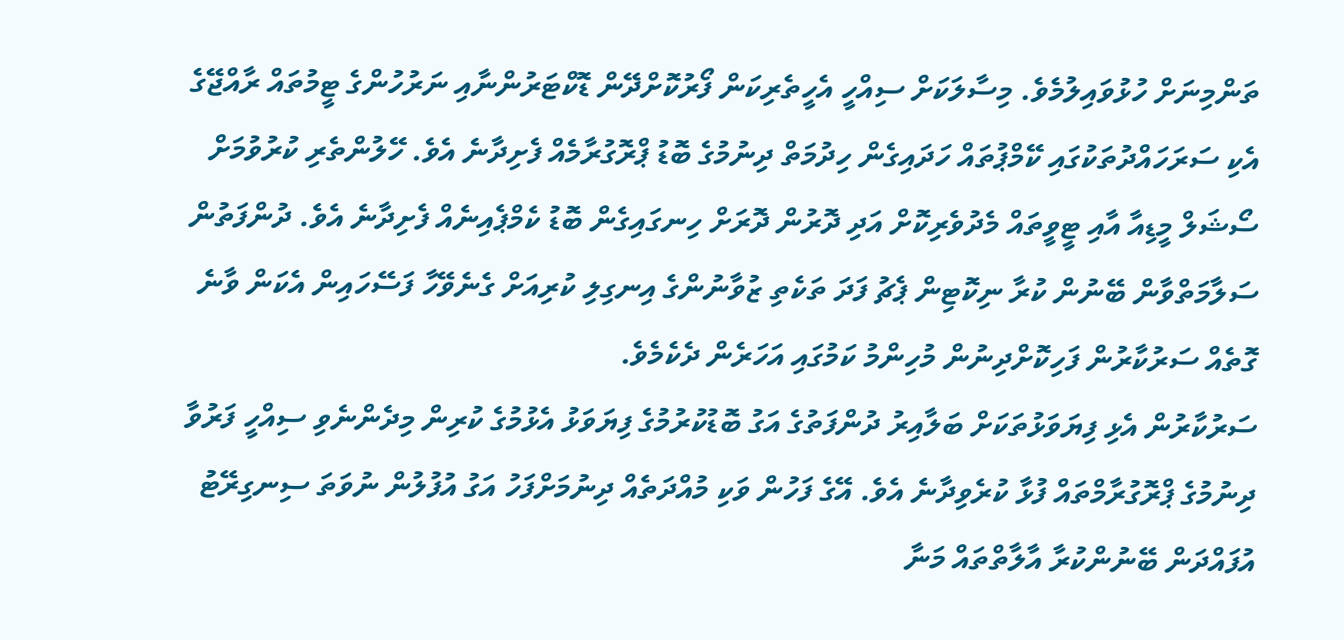ތަންމިނަށް ހުޅުވައިލުމެވެ. މިސާލަކަށް ސިއްހީ އެހީތެރިކަން ފޯރުކޮށްދޭން ޑޮކްޓަރުންނާއި ނަރުހުންގެ ޓީމުތައް ރާއްޖޭގެ އެކި ސަރަހައްދުތަކުގައި ކޭމްޕުތައް ހަދައިގެން ހިދުމަތް ދިނުމުގެ ބޮޑު ޕްރޮގުރާމެއް ފެށިދާނެ އެވެ. ހޭލުންތެރި ކުރުވުމަށް ސޯޝަލް މީޑިއާ އާއި ޓީވީތައް މެދުވެރިކޮށް އަދި ދޮރުން ދޮރަށް ހިނގައިގެން ބޮޑު ކެމްޕެއިނެއް ފެށިދާނެ އެވެ. ދުންފަތުން ސަލާމަތްވާން ބޭނުން ކުރާ ނިކޮޓިން ޕެޗު ފަދަ ތަކެތި ޒުވާނުންގެ އިނގިލި ކުރިއަށް ގެނެވޭހާ ފަސޭހައިން އެކަން ވާނެ ގޮތެއް ސަރުކާރުން ފަހިކޮށްދިނުން މުހިންމު ކަމުގައި އަހަރެން ދެކެމެވެ.
ސަރުކާރުން އެޅި ފިޔަވަޅުތަކަށް ބަލާއިރު ދުންފަތުގެ އަގު ބޮޑުކުރުމުގެ ފިޔަވަޅު އެޅުމުގެ ކުރިން މިދެންނެވި ސިއްހީ ފަރުވާ ދިނުމުގެ ޕްރޮގުރާމްތައް ފުޅާ ކުރެވިދާނެ އެވެ. އޭގެ ފަހުން ވަކި މުއްދަތެއް ދިނުމަށްފަހު އަގު އުފުލުން ނުވަތަ ސިނގިރޭޓު އުފައްދަން ބޭނުންކުރާ އާލާތްތައް މަނާ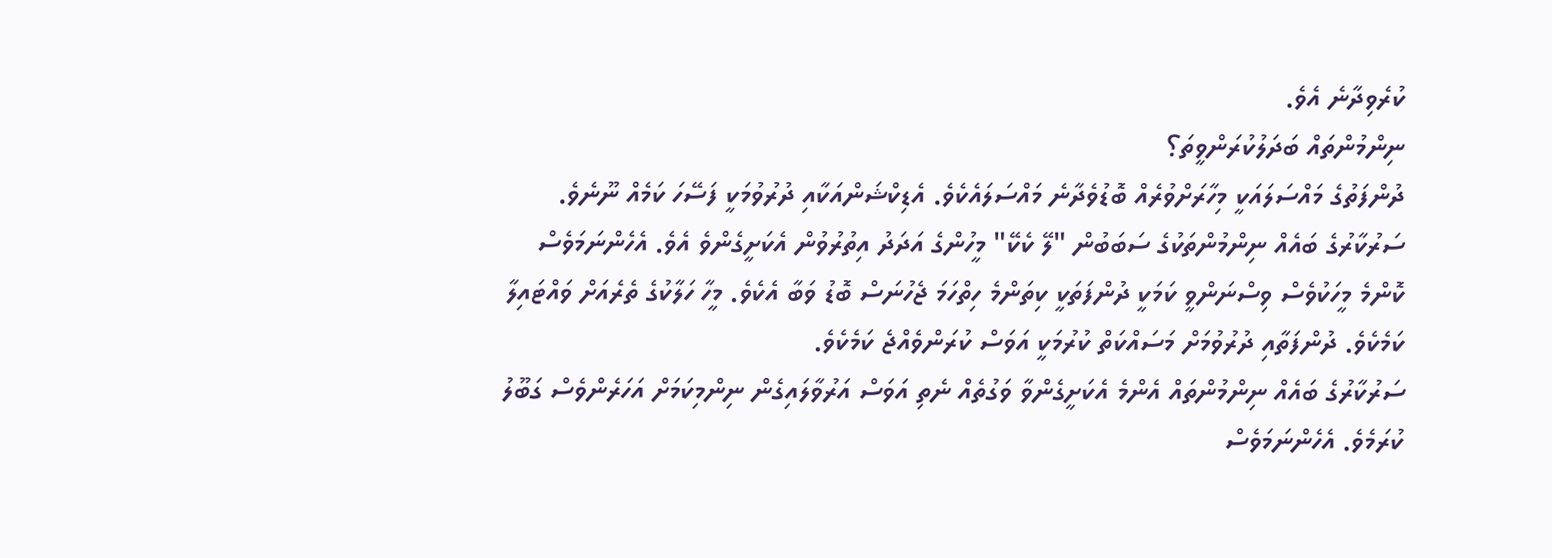ކުރެވިދާނެ އެވެ.
ނިންމުންތައް ބަދަލުކުރަންވީތަ؟
ދުންފަތުގެ މައްސަލައަކީ މިހާރަށްވުރެއް ބޮޑުވެދާނެ މައްސަލައެކެވެ. އެޑިކްޝަންއަކާއި ދުރުވުމަކީ ފަސޭހަ ކަމެއް ނޫނެވެ. ސަރުކާރުގެ ބައެއް ނިންމުންތަކުގެ ސަބަބުން "ލޭ ކެކޭ" މީހުންގެ އަދަދު އިތުރުވުން އެކަށީގެންވެ އެވެ. އެހެންނަމަވެސް ކޮންމެ މީހަކުވެސް ވިސްނަންވީ ކަމަކީ ދުންފަތަކީ ކިތަންމެ ހިތްހަމަ ޖެހުނަސް ބޮޑު ވަބާ އެކެވެ. މީހާ ހަލާކުގެ ތެރެއަށް ވައްޓައިލާ ކަމެކެވެ. ދުންފަތާއި ދުރުވުމަށް މަސައްކަތް ކުރުމަކީ އަވަސް ކުރަންވެއްޖެ ކަމެކެވެ.
ސަރުކާރުގެ ބައެއް ނިންމުންތައް އެންމެ އެކަށީގެންވާ ވަގުތެއް ނެތި އަވަސް އަރުވާލައިގެން ނިންމިކަމަށް އަހަރެންވެސް ގަބޫލު ކުރަމެވެ. އެހެންނަމަވެސް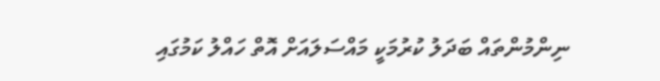ނިންމުންތައް ބަދަލު ކުރުމަކީ މައްސަލައަށް އޮތް ހައްލު ކަމުގައި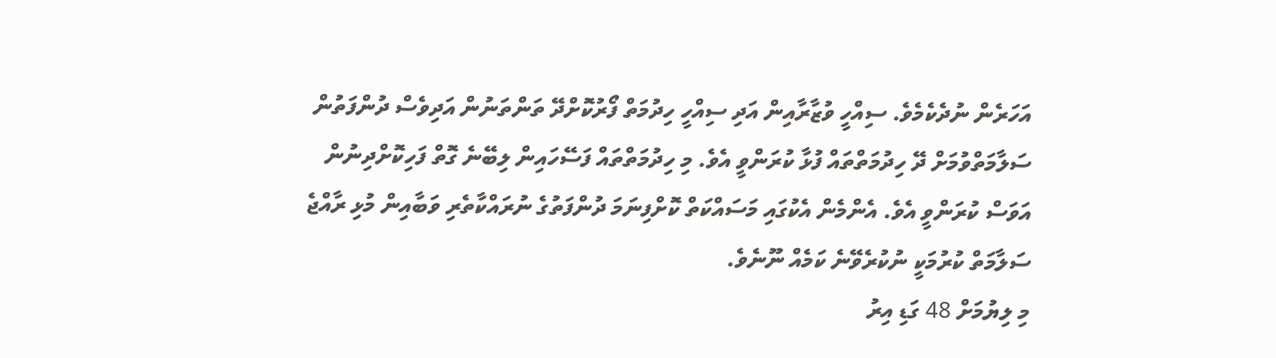އަހަރެން ނުދެކެމެވެ. ސިއްހީ ވުޒާރާއިން އަދި ސިއްހީ ހިދުމަތް ފޯރުކޮށްދޭ ތަންތަނުން އަދިވެސް ދުންފަތުން ސަލާމަތްވުމަށް ދޭ ހިދުމަތްތައް ފުޅާ ކުރަންވީ އެވެ. މި ހިދުމަތްތައް ފަސޭހައިން ލިބޭނެ ގޮތް ފަހިކޮށްދިނުން އަވަސް ކުރަންވީ އެވެ. އެންމެން އެކުގައި މަސައްކަތް ކޮށްފިނަމަ ދުންފަތުގެ ނުރައްކާތެރި ވަބާއިން މުޅި ރާއްޖެ ސަލާމަތް ކުރުމަކީ ނުކުރެވޭނެ ކަމެއް ނޫނެވެ.
މި ލިޔުމަށް 48 ގަޑި އިރު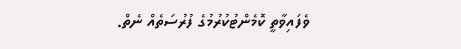ވެފައިވާތީ ކޮމެންޓުކުރުމުގެ ފުރުސަތެއް ނެތް.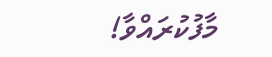މާފުކުރައްވާ!